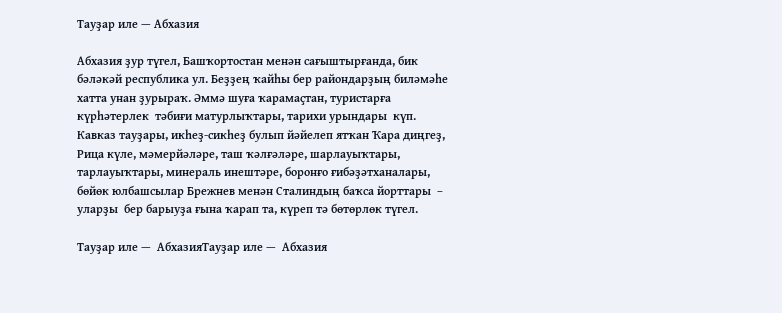Тауҙар иле — Абхазия

Абхазия ҙур түгел, Башҡортостан менән сағыштырғанда, бик бәләкәй республика ул. Беҙҙең ҡайһы бер райондарҙың биләмәһе хатта унан ҙурыраҡ. Әммә шуға ҡарамаҫтан, туристарға күрһәтерлек  тәбиғи матурлыҡтары, тарихи урындары  күп. Кавказ тауҙары, икһеҙ-сикһеҙ булып йәйелеп ятҡан Ҡара диңгеҙ,  Рица күле, мәмерйәләре, таш ҡәлғәләре, шарлауыҡтары, тарлауыҡтары, минераль инештәре, боронғо ғибәҙәтханалары, бөйөк юлбашсылар Брежнев менән Сталиндың баҡса йорттары  – уларҙы  бер барыуҙа ғына ҡарап та, күреп тә бөтөрлөк түгел.

Тауҙар иле —  АбхазияТауҙар иле —  Абхазия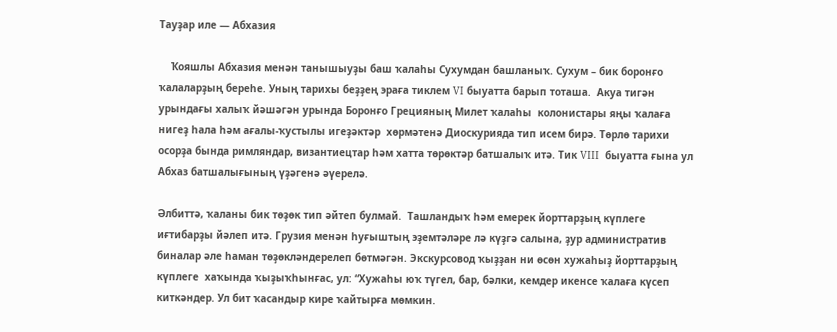Тауҙар иле — Абхазия

    Ҡояшлы Абхазия менән танышыуҙы баш ҡалаһы Сухумдан башланыҡ. Сухум – бик боронғо ҡалаларҙың береһе. Уның тарихы беҙҙең эраға тиклем VI быуатта барып тоташа.  Акуа тигән урындағы халыҡ йәшәгән урында Боронғо Грецияның Милет ҡалаһы  колонистары яңы ҡалаға нигеҙ һала һәм ағалы-ҡустылы игеҙәктәр  хөрмәтенә Диоскурияда тип исем бирә. Төрлө тарихи осорҙа бында римляндар, византиецтар һәм хатта төрөктәр батшалыҡ итә. Тик VIII  быуатта ғына ул Абхаз батшалығының үҙәгенә әүерелә.

Әлбиттә, ҡаланы бик төҙөк тип әйтеп булмай.  Ташландыҡ һәм емерек йорттарҙың күплеге иғтибарҙы йәлеп итә. Грузия менән һуғыштың эҙемтәләре лә күҙгә салына, ҙур административ биналар әле һаман төҙөкләндерелеп бөтмәгән. Экскурсовод ҡыҙҙан ни өсөн хужаһыҙ йорттарҙың күплеге  хаҡында ҡыҙыҡһынғас, ул: “Хужаһы юҡ түгел, бар, бәлки, кемдер икенсе ҡалаға күсеп киткәндер. Ул бит ҡасандыр кире ҡайтырға мөмкин.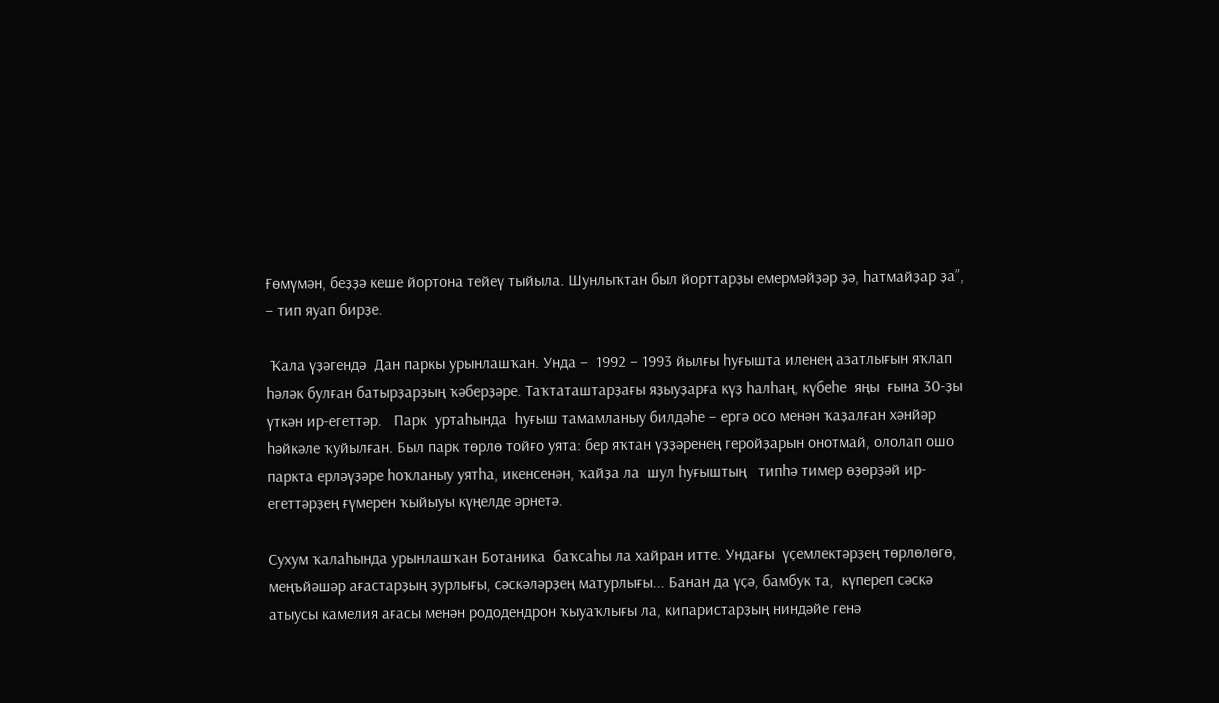Ғөмүмән, беҙҙә кеше йортона тейеү тыйыла. Шунлыҡтан был йорттарҙы емермәйҙәр ҙә, һатмайҙар ҙа”, – тип яуап бирҙе.

 Ҡала үҙәгендә  Дан паркы урынлашҡан. Унда –  1992 – 1993 йылғы һуғышта иленең азатлығын яҡлап һәләк булған батырҙарҙың ҡәберҙәре. Таҡтаташтарҙағы яҙыуҙарға күҙ һалһаң, күбеһе  яңы  ғына 30-ҙы үткән ир-егеттәр.   Парк  уртаһында  һуғыш тамамланыу билдәһе – ергә осо менән ҡаҙалған хәнйәр һәйкәле ҡуйылған. Был парк төрлө тойғо уята: бер яҡтан үҙҙәренең геройҙарын онотмай, ололап ошо паркта ерләүҙәре һоҡланыу уятһа, икенсенән, ҡайҙа ла  шул һуғыштың   типһә тимер өҙөрҙәй ир-егеттәрҙең ғүмерен ҡыйыуы күңелде әрнетә.

Сухум ҡалаһында урынлашҡан Ботаника  баҡсаһы ла хайран итте. Ундағы  үҫемлектәрҙең төрлөлөгө, меңъйәшәр ағастарҙың ҙурлығы, сәскәләрҙең матурлығы... Банан да үҫә, бамбук та,  күпереп сәскә атыусы камелия ағасы менән рододендрон ҡыуаҡлығы ла, кипаристарҙың ниндәйе генә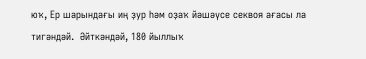юҡ, Ер шарындағы иң ҙур һәм оҙаҡ йәшәүсе секвоя ағасы ла тигәндәй.  Әйткәндәй, 180 йыллыҡ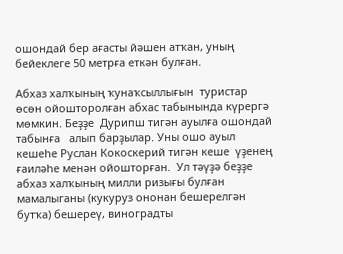ошондай бер ағасты йәшен атҡан, уның бейеклеге 50 метрға еткән булған.

Абхаз халҡының ҡунаҡсыллығын  туристар өсөн ойошторолған абхас табынында күрергә мөмкин. Беҙҙе  Дурипш тигән ауылға ошондай табынға   алып барҙылар. Уны ошо ауыл кешеһе Руслан Кокоскерий тигән кеше  үҙенең  ғаиләһе менән ойошторған.  Ул тәүҙә беҙҙе абхаз халҡының милли ризығы булған мамалыганы (кукуруз ононан бешерелгән бутҡа) бешереү, виноградты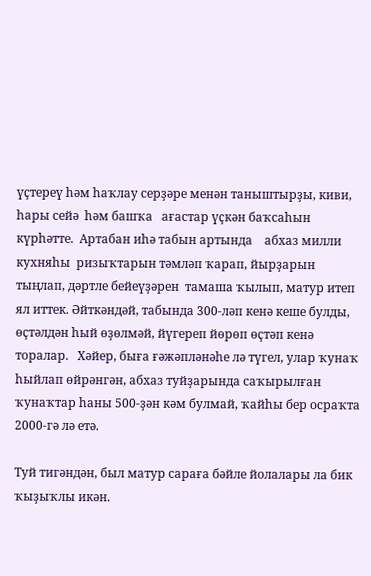үҫтереү һәм һаҡлау серҙәре менән таныштырҙы, киви, һары сейә  һәм башҡа   ағастар үҫкән баҡсаһын күрһәтте.  Артабан иһә табын артында    абхаз милли кухняһы  ризыҡтарын тәмләп ҡарап, йырҙарын тыңлап, дәртле бейеүҙәрен  тамаша ҡылып, матур итеп ял иттек. Әйткәндәй, табында 300-ләп кенә кеше булды,  өҫтәлдән һый өҙөлмәй, йүгереп йөрөп өҫтәп кенә торалар.   Хәйер, быға ғәжәпләнәһе лә түгел, улар ҡунаҡ һыйлап өйрәнгән, абхаз туйҙарында саҡырылған ҡунаҡтар һаны 500-ҙән кәм булмай, ҡайһы бер осраҡта 2000-гә лә етә.

Туй тигәндән, был матур сараға бәйле йолалары ла бик ҡыҙыҡлы икән.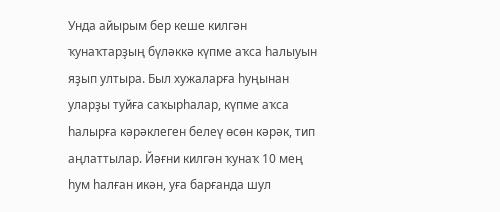Унда айырым бер кеше килгән ҡунаҡтарҙың бүләккә күпме аҡса һалыуын яҙып ултыра. Был хужаларға һуңынан уларҙы туйға саҡырһалар, күпме аҡса һалырға кәрәклеген белеү өсөн кәрәк, тип аңлаттылар. Йәғни килгән ҡунаҡ 10 мең һум һалған икән, уға барғанда шул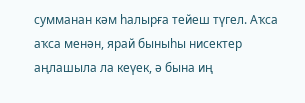сумманан кәм һалырға тейеш түгел. Аҡса аҡса менән, ярай быныһы нисектер аңлашыла ла кеүек, ә бына иң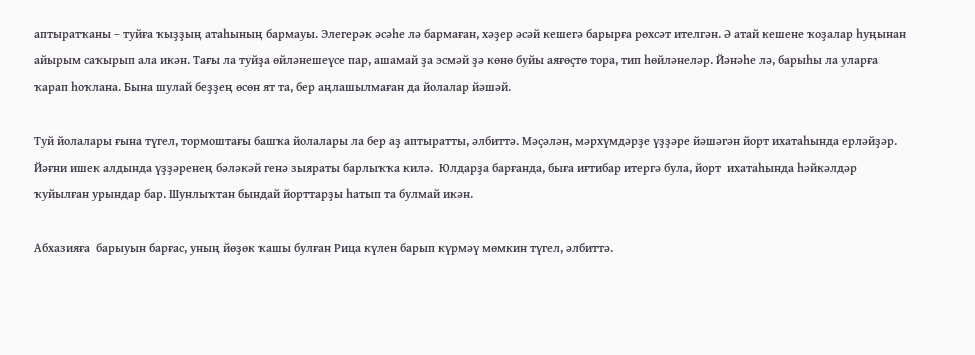аптыратҡаны – туйға ҡыҙҙың атаһының бармауы. Элегерәк әсәһе лә бармаған, хәҙер әсәй кешегә барырға рөхсәт ителгән. Ә атай кешене ҡоҙалар һуңынан айырым саҡырып ала икән. Тағы ла туйҙа өйләнешеүсе пар, ашамай ҙа эсмәй ҙә көнө буйы аяғөҫтө тора, тип һөйләнеләр. Йәнәһе лә, барыһы ла уларға ҡарап һоҡлана. Бына шулай беҙҙең өсөн ят та, бер аңлашылмаған да йолалар йәшәй.

Туй йолалары ғына түгел, тормоштағы башҡа йолалары ла бер аҙ аптыратты, әлбиттә. Мәҫәлән, мәрхүмдәрҙе үҙҙәре йәшәгән йорт ихатаһында ерләйҙәр. Йәғни ишек алдында үҙҙәренең бәләкәй генә зыяраты барлыҡҡа килә.  Юлдарҙа барғанда, быға иғтибар итергә була, йорт  ихатаһында һәйкәлдәр ҡуйылған урындар бар. Шунлыҡтан бындай йорттарҙы һатып та булмай икән.

Абхазияға  барыуын барғас, уның йөҙөк ҡашы булған Рица күлен барып күрмәү мөмкин түгел, әлбиттә.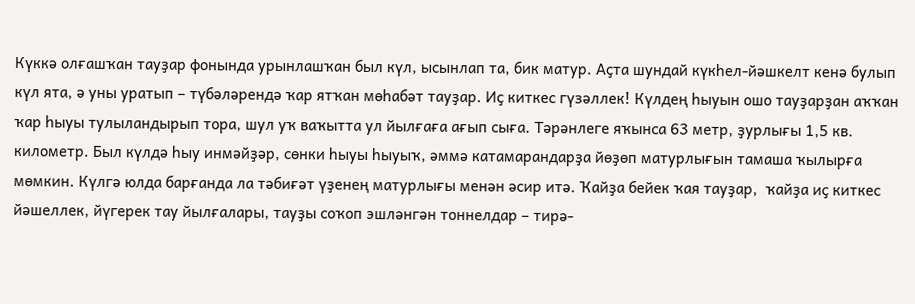Күккә олғашҡан тауҙар фонында урынлашҡан был күл, ысынлап та, бик матур. Аҫта шундай күкһел-йәшкелт кенә булып күл ята, ә уны уратып – түбәләрендә ҡар ятҡан мөһабәт тауҙар. Иҫ киткес гүзәллек! Күлдең һыуын ошо тауҙарҙан аҡҡан ҡар һыуы тулыландырып тора, шул уҡ ваҡытта ул йылғаға ағып сыға. Тәрәнлеге яҡынса 63 метр, ҙурлығы 1,5 кв. километр. Был күлдә һыу инмәйҙәр, сөнки һыуы һыуыҡ, әммә катамарандарҙа йөҙөп матурлығын тамаша ҡылырға мөмкин. Күлгә юлда барғанда ла тәбиғәт үҙенең матурлығы менән әсир итә. Ҡайҙа бейек ҡая тауҙар,  ҡайҙа иҫ киткес йәшеллек, йүгерек тау йылғалары, тауҙы соҡоп эшләнгән тоннелдар – тирә-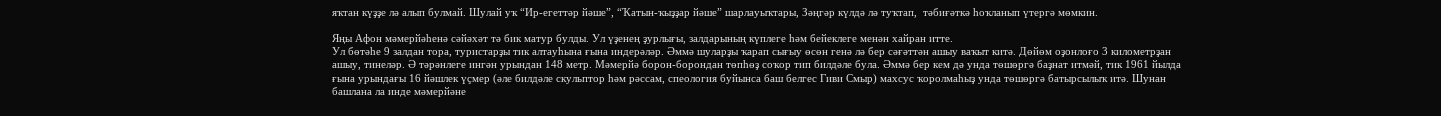яҡтан күҙҙе лә алып булмай. Шулай уҡ “Ир-егеттәр йәше”, “Ҡатын-ҡыҙҙар йәше” шарлауыҡтары, Зәңгәр күлдә лә туҡтап,  тәбиғәткә һоҡланып үтергә мөмкин.

Яңы Афон мәмерйәһенә сәйәхәт тә бик матур булды. Ул үҙенең ҙурлығы, залдарының күплеге һәм бейеклеге менән хайран итте.
Ул бөтәһе 9 залдан тора, туристарҙы тик алтауһына ғына индерәләр. Әммә шуларҙы ҡарап сығыу өсөн генә лә бер сәғәттән ашыу ваҡыт китә. Дөйөм оҙонлоғо 3 километрҙан ашыу, тинеләр. Ә тәрәнлеге ингән урындан 148 метр. Мәмерйә борон-борондан төпһөҙ соҡор тип билдәле була. Әммә бер кем дә унда төшөргә баҙнат итмәй, тик 1961 йылда ғына урындағы 16 йәшлек үҫмер (әле билдәле скульптор һәм рәссам, спеология буйынса баш белгес Гиви Смыр) махсус ҡоролмаһыҙ унда төшөргә батырсылыҡ итә. Шунан башлана ла инде мәмерйәне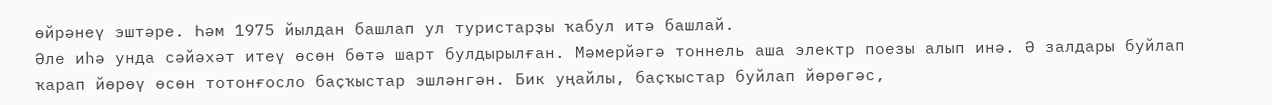өйрәнеү эштәре. Һәм 1975 йылдан башлап ул туристарҙы ҡабул итә башлай.
Әле иһә унда сәйәхәт итеү өсөн бөтә шарт булдырылған. Мәмерйәгә тоннель аша электр поезы алып инә. Ә залдары буйлап ҡарап йөрөү өсөн тотонғосло баҫҡыстар эшләнгән. Бик уңайлы, баҫҡыстар буйлап йөрөгәс,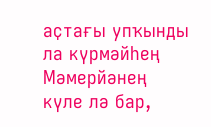аҫтағы упҡынды ла күрмәйһең  Мәмерйәнең күле лә бар,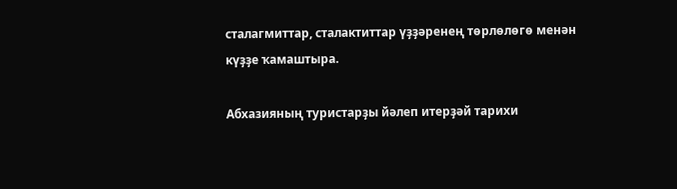сталагмиттар, сталактиттар үҙҙәренең төрлөлөгө менән күҙҙе ҡамаштыра.

Абхазияның туристарҙы йәлеп итерҙәй тарихи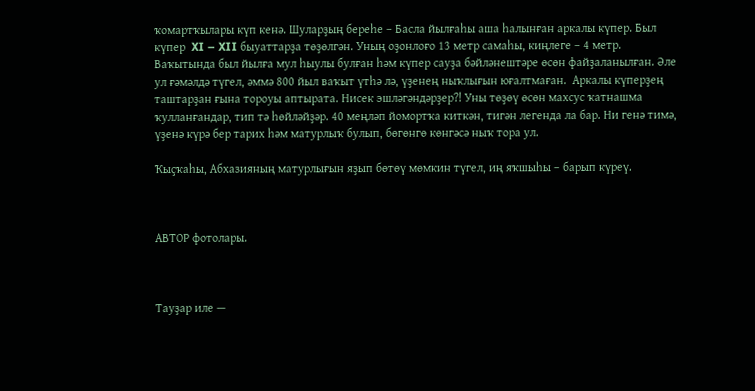ҡомартҡылары күп кенә. Шуларҙың береһе – Басла йылғаһы аша һалынған аркалы күпер. Был күпер  XI – XII быуаттарҙа төҙөлгән. Уның оҙонлоғо 13 метр самаһы, киңлеге – 4 метр. Ваҡытында был йылға мул һыулы булған һәм күпер сауҙа бәйләнештәре өсөн файҙаланылған. Әле ул ғәмәлдә түгел, әммә 800 йыл ваҡыт үтһә лә, үҙенең ныҡлығын юғалтмаған.  Аркалы күперҙең таштарҙан ғына тороуы аптырата. Нисек эшләгәндәрҙер?! Уны төҙөү өсөн махсус ҡатнашма ҡулланғандар, тип тә һөйләйҙәр. 40 меңләп йомортҡа киткән, тигән легенда ла бар. Ни генә тимә, үҙенә күрә бер тарих һәм матурлыҡ булып, бөгөнгө көнгәсә ныҡ тора ул.

Ҡыҫҡаһы, Абхазияның матурлығын яҙып бөтөү мөмкин түгел, иң яҡшыһы – барып күреү.



АВТОР фотолары.



Тауҙар иле —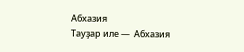Абхазия
Тауҙар иле —  Абхазия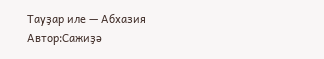Тауҙар иле — Абхазия
Автор:Сажиҙә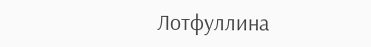Лотфуллина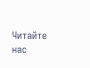Читайте нас